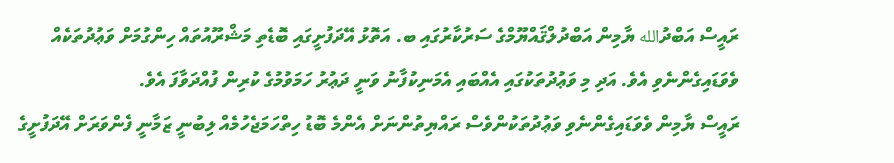ރައީސް އަބްދުالله ޔާމިން އަބްދުލްޤައްޔޫމްގެ ސަރުކާރުގައި ބ. އަތޮޅު އޭދަފުށީގައި ބޮޑެތި މަޝްރޫއުތައް ހިންގުމަށް ވަޢުދުތަކެއް ވެވަޑައިގެންނެވި އެވެ. އަދި މި ވަޢުދުތަކުގައި އެއްބައި އެމަނިކުފާނު ވަނީ ދަޢުރު ހަމަވުމުގެ ކުރިން ފުއްދަވާފަ އެވެ.
ރައީސް ޔާމިން ވެވަޑައިގެންނެވި ވަޢުދުތަކުންވެސް ރައްޔިތުންނަށް އެންމެ ބޮޑު ހިތްހަމަޖެހުމެއް ލިބުނީ ޒަމާނީ ފެންވަރަށް އޭދަފުށީގެ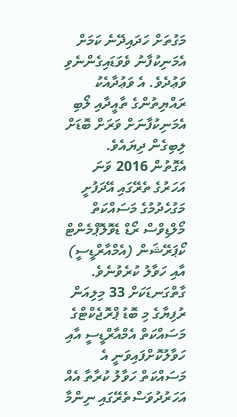މަގުތަށް ހަދައިދޭނެ ކަމަށް އެމަނިކުފާނު ވެވަޑައިގެންނެވި ވަޢުދެވެ. އެ ވަޢުދާއެކު ރައްޔިތުންގެ ތާއީދާއި ލޯބި އެމަނިކުފާނަށް ވަރަށް ބޮޑަށް ލިބިގެން ދިޔައެވެ.
އެގޮތުން 2016 ވަނަ އަހަރުގެ ތެރޭގައި އޭދަފުށީ މަގުހެދުމުގެ މަސައްކަތް މޯލްޑިވްސް ރޯޑް ޑެވޮލޮޕްމެންޓް ކޯޕަރޭޝަން (އެމްއާރްޑީސީ) އާއި ހަވާލު ކުރެވުނެވެ. ގާތްގަނޑަކަށް 33 މިލިއަން ރުފިޔާގެ މި ބޮޑު ޕްރޮޖެކްޓްގެ މަސައްކަތް އެމްއާރްޑީސީ އާއި ހަވާލުކޮށްފައިވަނީ އެ މަސައްކަތް ހަވާލު ކުރާތާ އެއް އަހަރުދުވަސްތެރޭގައި ނިންމާ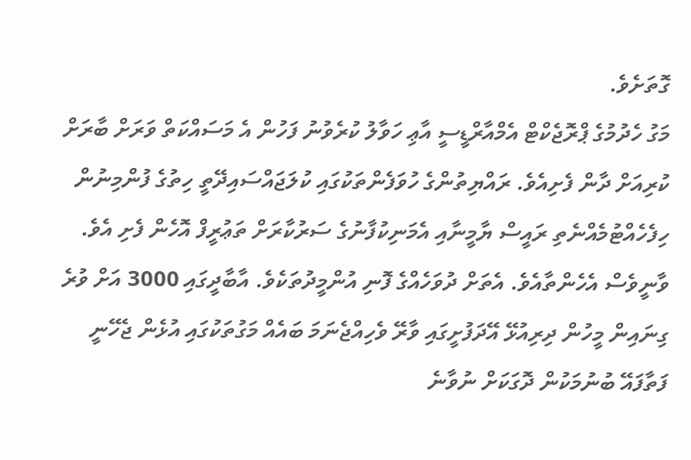ގޮތަށެވެ.
މަގު ހެދުމުގެ ޕްރޮޖެކްޓް އެމްއާރްޑީސީ އާޢި ހަވާލު ކުރެވުނު ފަހުން އެ މަސައްކަތް ވަރަށް ބާރަށް ކުރިއަށް ދާން ފެށިއެވެ. ރައްޔިތުންގެ ހުވަފެންތަކުގައި ކުލަޖައްސައިދޭތީ ހިތުގެ ފުންމިނުން ހިފެހެއްޓުމެއްނެތި ރައީސް ޔާމީނާއި އެމަނިކުފާނުގެ ސަރުކާރަށް ތަޢުރީފް އޮހެން ފެށި އެވެ.
ވާނީވެސް އެހެންތާއެވެ. އެތަށް ދުވަހެއްގެ ފޮނި އުންމީދުތަކެވެ. އާބާދީގައި 3000 އަށް ވުރެ ގިނައިން މީހުން ދިރިއުޅޭ އޭދަފުށީގައި ވާރޭ ވެހިއްޖެނަމަ ބައެއް މަގުތަކުގައި އުޅެން ޖެހޭނީ ފަތާފައޭ ބުނުމަކުން ދޮގަކަށް ނުވާނެ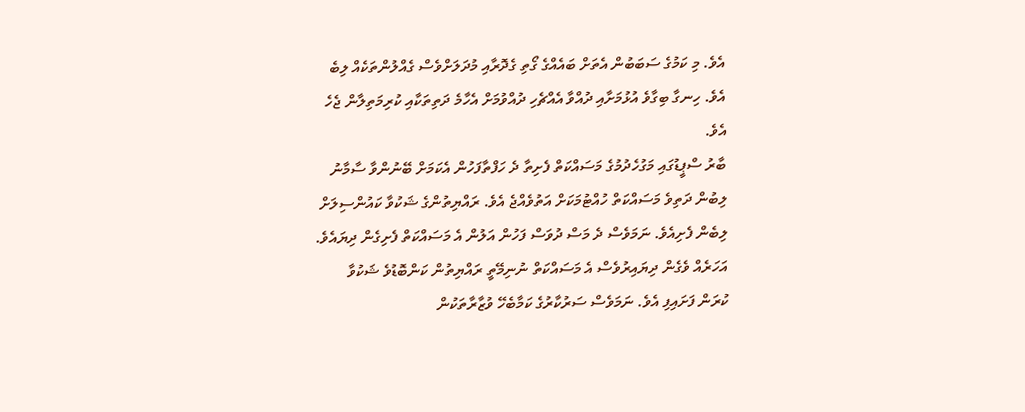އެވެ. މި ކަމުގެ ސަބަބުން އެތަށް ބައެއްގެ ގޯތި ގެދޮރާއި މުދަލަށްވެސް ގެއްލުންތަކެއް ލިބެ އެވެ. ހިނގާ ބިގާވެ އުޅުމަށާއި ދުއްވާ އެއްޗެހި ދުއްވުމަށް އެހާމެ ދަތިތަކާއި ކުރިމަތިލާން ޖެހެ އެވެ.
ބާރު ސްޕީޑުގައި މަގުހެދުމުގެ މަސައްކަތް ފެށިތާ ދެ ހަފްތާފަހުން އެކަމަށް ބޭނުންވާ ސާމާނު ލިބުން ދަތިވެ މަސައްކަތް ހުއްޓުމަކަށް އަތުވެއްޖެ އެވެ. ރައްޔިތުންގެ ޝަކުވާ ކައުންސިލަށް ލިބެން ފެށިއެވެ. ނަމަވެސް ދެ މަސް ދުވަސް ފަހުން އަލުން އެ މަސައްކަތް ފެށިގެން ދިޔައެވެ. އަހަރެއް ވެގެން ދިޔައިރުވެސް އެ މަސައްކަތް ނުނިމޭތީ ރައްޔިތުން ކަންބޮޑުވެ ޝަކުވާ ކުރަން ފަށައިފި އެވެ. ނަމަވެސް ސަރުކާރުގެ ކަމާބެހޭ ވުޒާރާތަކުން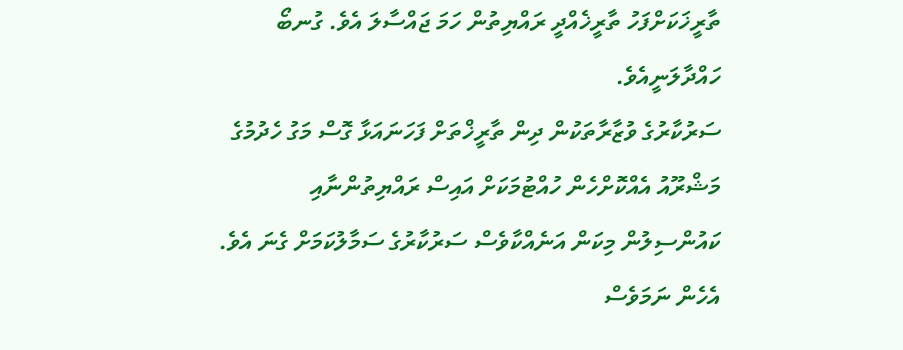ތާރީޚަކަށްފަހު ތާރީޚެއްދީ ރައްޔިތުން ހަމަ ޖައްސާލަ އެވެ. ގުނބޯ ހައްދާލަނީއެވެ.
ސަރުކާރުގެ ވުޒާރާތަކުން ދިން ތާރީޚްތަށް ފަހަނައަޅާ ގޮސް މަގު ހެދުމުގެ މަޝްރޫއު އެއްކޮށްހެން ހުއްޓުމަކަށް އައިސް ރައްޔިތުންނާއި ކައުންސިލުން މިކަން އަނެއްކާވެސް ސަރުކާރުގެ ސަމާލުކަމަށް ގެނަ އެވެ.
އެހެން ނަމަވެސް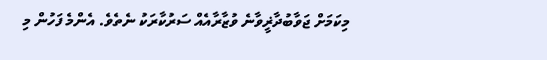މިކަމަށް ޖަވާބުދާޜީވާނެ ވުޒާރާއެއް ސަރުކާރަކު ނެތެވެ. އެންމެ ފަހުން މި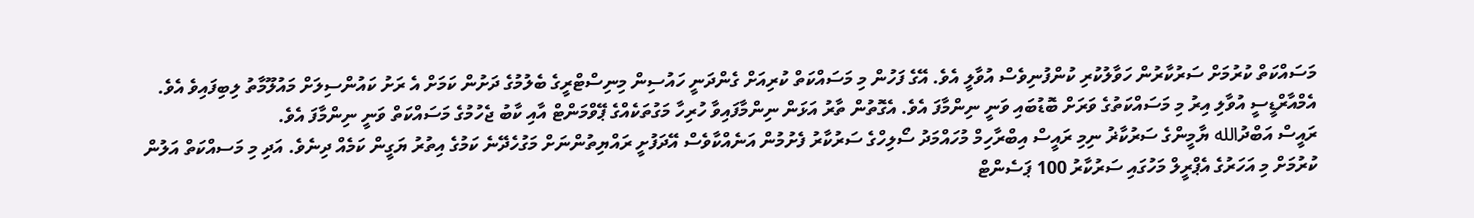މަސައްކަތް ކުރުމަށް ސަރުކާރުން ހަވާލުކުރި ކުންފުނިވެސް އުވާލީ އެވެ. އޭގެ ފަހުން މި މަސައްކަތް ކުރިއަށް ގެންދަނީ ހައުސިން މިނިސްޓްރީގެ ބެލުމުގެ ދަށުން ކަމަށް އެ ރަށު ކައުންސިލަށް މައުލޫމާތު ލިބިފައިވެ އެވެ.
އެމްއާރްޑީސީ އުވާލި އިރު މި މަސައްކަތުގެ ވަރަށް ބޮޑުބައި ވަނީ ނިންމާފަ އެވެ. އެގޮތުން ތާރު އަޅަން ނިންމާފައިވާ ހުރިހާ މަގުތަކެއްގެ ޕޭވްމަންޓް އާއި ކާބު ޖެހުމުގެ މަސައްކަތް ވަނީ ނިންމާފަ އެވެ.
ރައީސް އަބްދުالله ޔާމީންގެ ސަރުކާޜު ނިމި ރައީސް އިބްރާހިމް މުހައްމަދު ސޯލިހްގެ ސަރުކާރު ފެށުމުން އަނެއްކާވެސް އޭދަފުށީ ރައްޔިތުންނަށް މަގުހެދޭނެ ކަމުގެ އިތުރު ޔަގީން ކަމެއް ދިނެވެ. އަދި މި މަސއްކަތް އަލުން ކުރުމަށް މި އަހަރުގެ އެޕްރީލް މަހުގައި ސަރުކާރު 100 ޕަސެންޓް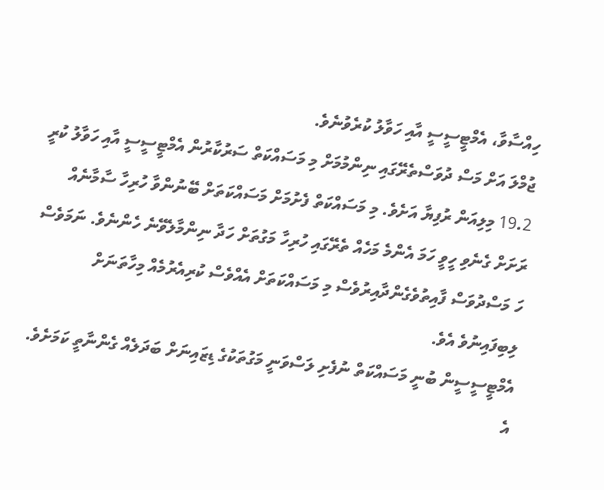ހިއްސާވާ، އެމްޓީސީސީ އާއި ހަވާލު ކުރެވުނެވެ.
ޖުމްލަ އަށް މަސް ދުވަސްތެރޭގައި ނިންމުމަށް މި މަސައްކަތް ސަރުކާރުން އެމްޓީސީސީ އާއި ހަވާލު ކުރީ 19.2 މިލިއަން ރުފިޔާ އަށެވެ. މި މަސައްކަތް ފެށުމަށް މަސައްކަތަށް ބޭނުންވާ ހުރިހާ ސާމާނެއް ރަށަށް ގެނެވި ހީވީ ހަމަ އެންމެ މަހެއް ތެރޭގައި ހުރިހާ މަގުތަށް ހަދާ ނިންމާލެވޭނެ ހެންނެވެ. ނަމަވެސް ހަ މަސްދުވަސް ފާއިތުވެގެންދާއިރުވެސް މި މަސައްކަތަށް އެއްވެސް ކުރިއެރުމެއް މިހާތަނަށް ލިބިފައިނުވެ އެވެ.
އެމްޓީސީސީން ބުނީ މަސައްކަތް ނުފެށި ލަސްވަނީ މަގުތަކުގެ ޑިޒައިނަށް ބަދަލެއް ގެންނާތީ ކަމަށެވެ. އެ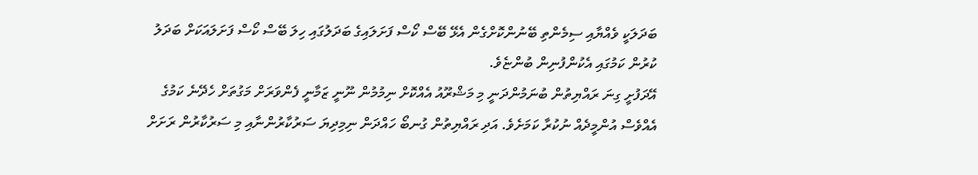ބަދަލަކީ ވެއްޔާއި ސިމެންތި ބޭނުންކޮށްގެން އެޅޭ ބޭސް ކޯސް ފަށަލައިގެ ބަދަލުގައި ހިލަ ބޭސް ކޯސް ފަށަލައަކަށް ބަދަލު ކުރުން ކަމުގައި އެކުންފުނިން ބުންޏެވެ.
އޭދަފުށީ ގިނަ ރައްޔިތުން ބުނަމުންދަނީ މި މަޝްރޫއު އެއްކޮށް ނިމުމުން ނޫނީ ޒަމާނީ ފެންވަރަށް މަގުތަށް ހެދޭނެ ކަމުގެ އެއްވެސް އުންމީދެއް ނުކުރާ ކަމަށެވެ. އަދި ރައްޔިތުން ގުނބޯ ހައްދަން ނިމިދިޔަ ސަރުކާރުންނާއި މި ސަރުކާރުން ރަށަށް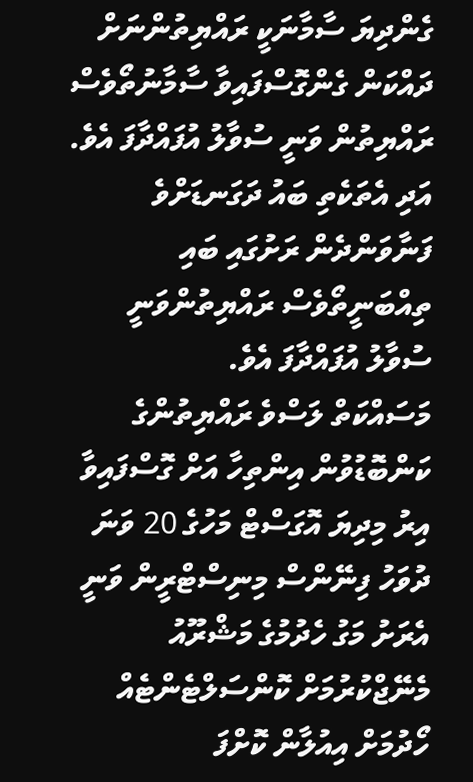ގެންދިޔަ ސާމާނަކީ ރައްޔިތުންނަށް ދައްކަން ގެންގޮސްފައިވާ ސާމާނުތޯވެސް ރައްޔިތުން ވަނީ ސުވާލު އުފައްދާފަ އެވެ. އަދި އެތަކެތި ބައު ދަގަނޑަށްވެ ފަނާވަންދެން ރަށުގައި ބައި ތިއްބަނީތޯވެސް ރައްޔިތުންވަނީ ސުވާލު އުފައްދާފަ އެވެ.
މަސައްކަތް ލަސްވެ ރައްޔިތުންގެ ކަންބޮޑުވުން އިންތިހާ އަށް ގޮސްފައިވާ އިރު މިދިޔަ އޮގަސްޓް މަހުގެ 20 ވަނަ ދުވަހު ފިނޭންސް މިނިސްޓްރީން ވަނީ އެރަށު މަގު ހެދުމުގެ މަޝްރޫއު މެނޭޖްކުރުމަށް ކޮންސަލްޓެންޓެއް ހޯދުމަށް އިއުލާން ކޮށްފަ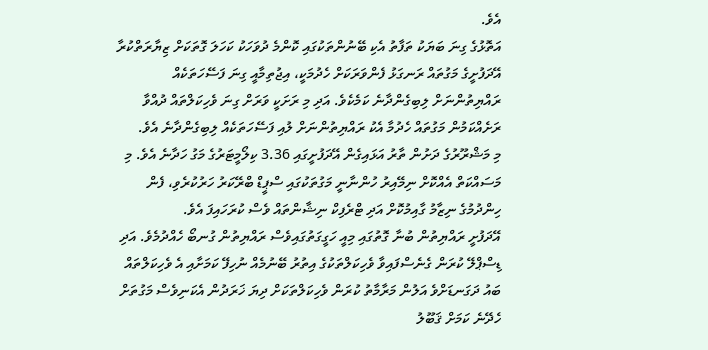އެވެ.
އަތޮޅުގެ ގިނަ ބަޔަކު ތަފާތު އެކި ބޭނުންތަކުގައި ކޮންމެ ދުވަހަކު ކަހަލަ ގޮތަކަށް ޒިޔާރަތްކުރާ އޭދަފުށީގެ މަގުތައް ރަނގަޅު ފެންވަރަކަށް ހެދުމަކީ، އިޖުތިމާއީ ގިނަ ފަސޭހަތަކެއް ރައްޔިތުންނަށް ލިބިގެންދާނެ ކަމެކެވެ. އަދި މި ރަށަކީ ވަރަށް ގިނަ ވެހިކަލްތައް ދުއްވާ ރަށެއްކަމުން މަގުތައް ހެދުމާ އެކު ރައްޔިތުންނަށް ލުއި ފަސޭހަތަކެއް ލިބިގެންދާނެ އެވެ.
މި މަޝްރޫރުގެ ދަށުން ތާރު އަޅައިގެން އޭދަފުށީގައި 3.36 ކިލޯމީޓަރުގެ މަގު ހަދާނެ އެވެ. މި މަސައްކަތް އެއްކޮށް ނިމޭއިރު ހުންނާނީ މަގުތަކުގައި ސްޕީޑް ބްރޭކަރު ހަރުކުރެވި، ފެން ހިންދުމުގެ ނިޒާމު ގާއިމުކޮށް އަދި ޓްރެފިކް ނިޝާންތައް ވެސް ކުރަހައިފަ އެވެ.
އޭދަފުށީ ރައްޔިތުން ބުނާ ގޮތުގައި މިއީ ހަގީގަތުގައިވެސް ރައްޔިތުން ގުނބޯ ހެއްދުމެވެ. އަދި ޑިސްޕްލޭ ކުރަން ގެނެސްފައިވާ ވެހިކަލްތަކުގެ އިތުރު ބޭނުމެއް ނުހިފޭ ކަމަށާއި އެ ވެހިކަލްތައް ބައު ދަގަނޑަށްވެ އަލުން މަރާމާތު ކުރަން ވެހިކަލްތަކަށް ދިޔަ ޚަރަދުން އެކަނިވެސް މަގުތަށް ހެދޭނެ ކަމަށް ޤަބޫލު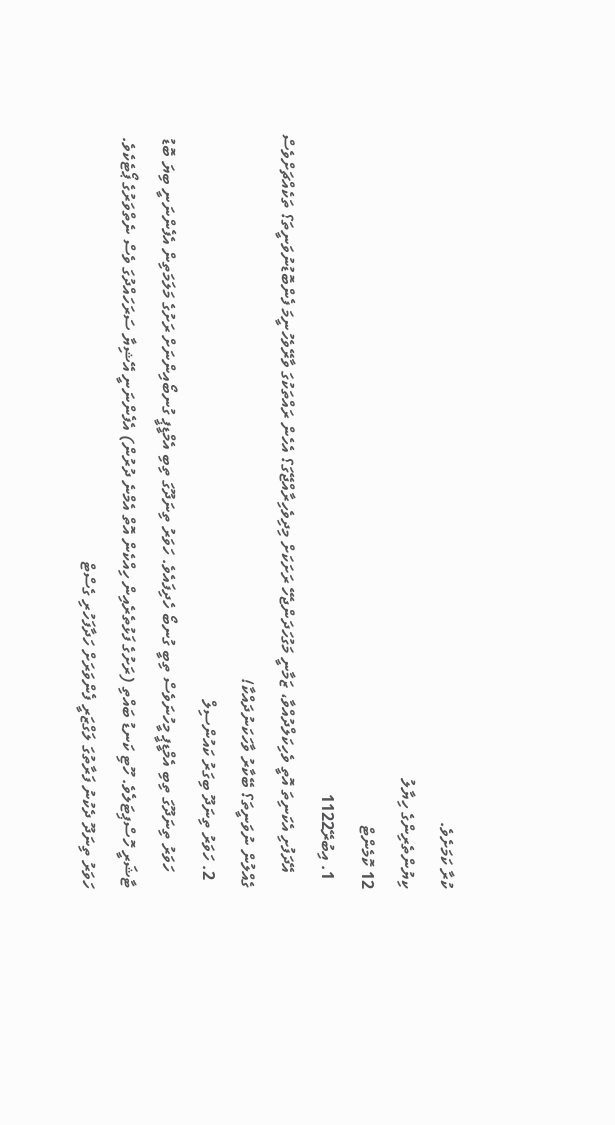ކުރާ ކަމަށެވެ.
ކިޔުންތެރިންގެ ހިޔާލު
12 ކޮމެންޓް
  1. އިބުރޭ1122
    އޭދަފުށި އެކަނިތަ އޮތީ ވެހިކަލްދުއްވާ، ޒަމާނީ މަގުހަދަންޖެހޭ ރަށަކަށް މިދިވެހިރާއްޖޭގަ؟ އެހެން ރައްތަކުގަ ވާރޭވެހުނީމަ ފެންބޮޑުނުވަނީތަ؟ ތަކެއްޗަށްވެސް ގެއްލުން ނުވަނީތަ؟ ބޭކާރު ވާހަކަނުދައްކާ!
  2. ހަވަރު ތިނަދޫ ބިގަރު ކައުންސިލް
    ހަވަރު ތިނަދޫގަ ތިބި އެމްޑީޕީ މީހުނަވެސް ތިބީ ގުނބޯ ހެދިފައެވެ. ހަވަރު ތިނަދޫގަ ތިބި އެމްޑީޕީ ގުނބޯއިންނަށް ރަށުގެ މަލަމަތިން އެފެންނަނީ ބިޔަ ބޮޑު ޓާޝަރީ ހޮސްޕިޓަލެވެ. ހޫޓި ކަނޑު ބައްތި (ރަށުގެ ފަޅުތެރެއިން ހިއްކެން އޮތް އެމްނެ ދުރުން) އެފެންނަނީ އޭޝިޔާ ސަރަހައްދުގަ ވެސް ނެތްވަރުގެ ޕޯޓެކެވެ. ހަވަރު ތިނަދޫ ދެކުނު ފަރާތުގަ ލަގްޒަރީ ފެންވަރަށް ހަދާފަހުރި ގެސްޓް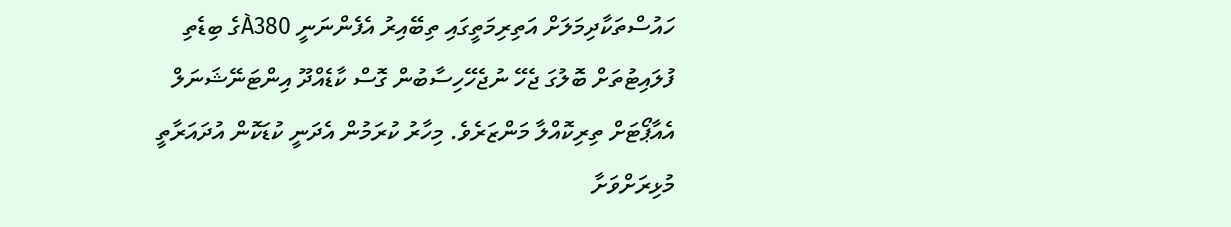ހައުސްތަކާދިމަލަށް އަތިރިމަތީގައި ތިބޭއިރު އެފެންނަނީ À380ގެ ބިޑެތި ފުލައިޓުތަށް ބޮލުގަ ޖެހޭ ނުޖެހޭހިސާބުން ގޮސް ކާޑެއްދޫ އިންޓަނޭޝަނަލް އެއާޕޯޓަށް ތިރިކޮއްލާ މަންޒަރެވެ. މިހާރު ކުރަމުން އެދަނީ ކުޑަކޮން އުދައަރާތީ މުޅިރަށްވަށާ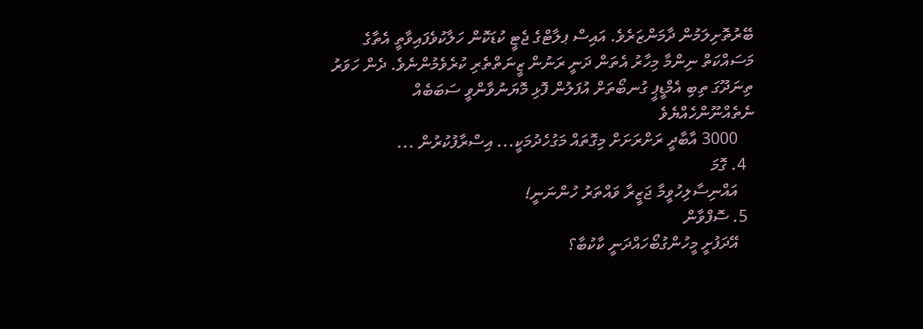ބޭރުތޮށިލަމުން ދާމަންޒަރެވެ. އައިސް ޕލާޓްގެ ޖެޓީ ކުޑަކޮން ހަލާކުވެފައިވާތީ އެތާގެ މަސައްކަތް ނިންމާ މިހާރު އެތަން ދަނީ ރަނުން ޒީނަތްތެރި ކުރެވެމުންނެވެ. ދެން ހަވަރު ތިނަދޫގަ ތިބި އެމްޑީޕީ ގުނބޯތަށް އުފަލުން ފޮޅި މޮޔަނުވާންވީ ސަބަބެއް ނެތެއްނޫންހެއްޔެވެ
    3000 އާބާދީ ރަށްރަށަށް މިގޮތައް މަގުހެދުމަކީ... އިސްރާފުކުރުން ...
  4. ގޮމަ
    އައްނިސާލިހުވީމާ ޖަޒީރާ ވައްތަރު ހުންނަނީ!
  5. ސޮފްވާން
    އޭދަފުށީ މީހުންގުބޯހައްދަނީ ކާކުބާ؟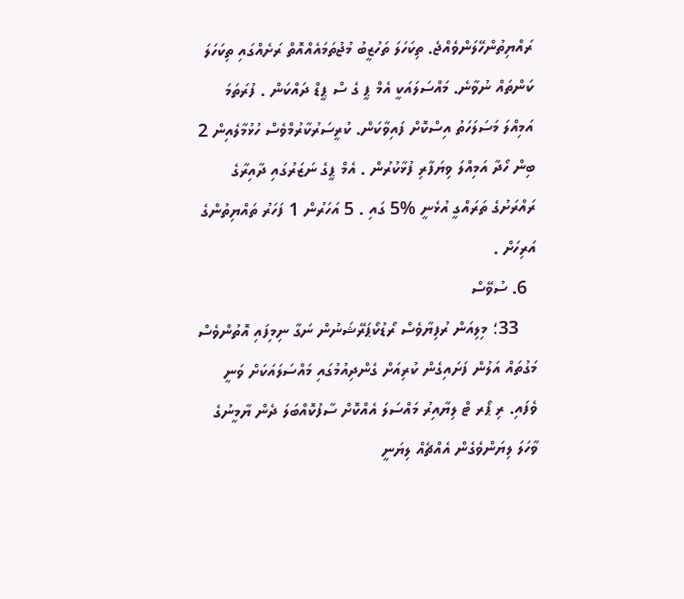ރައްޔިތުންހޭލަންވެއްޖެ. ތިކަހަލަ ތަހުޒީބު މުޖުތަމައެއްއޮތް ރަށެއްގައި ތިކަހަލަ ކަންތައް ނުވާނެ. މައްސަލައަކީ އެމް ޕީ ގެ ސް ޕީޑް ދައްކަން . ފުރަތަމަ އަމިއްލަ މަސަލަހަތު އިސްކޮށް ފައިވާކަން. ކުރީސަރުކާރުމްވެސް ހުޅުމާލެއިން 2 ބިން ހޯދާ އަމިއްލަ ވިޔަފާރި ފުޅާކުރުން . އެމް ޕީގެ ނަޒަރުގައި ދާއިރާގެ ރައްރަށުގެ ތަރައްގީ އުޅެނީ %5 ގައި . 5 އަހަރުން 1 ފަހަރު ތައްޔިތުންގެ އަރިހަށް .
  6. ސުވޭސް
    33؛ މިލިއަން ރުފިޔާވެސް ރޯޑުކޯޕަރޭޝަނުން ނަގާ ނިމިފައި އޮތުންވެސް މަގުތައް އަލުން ފަށައިގެން ކުރިއަށް ގެންދިއުމުގައި މައްސަލައަކަށް ވަނީ ވެފައި. ރި ޕޯރ ޓް ލިޔާއިރު މައްސަލަ އެއްކޮށް ސާފުކޮއްބަލަ ދެން ޔާމީނުގެ ވާހަލަ ލިޔަންވެގެން އެއްޗެއް ލިޔަނީ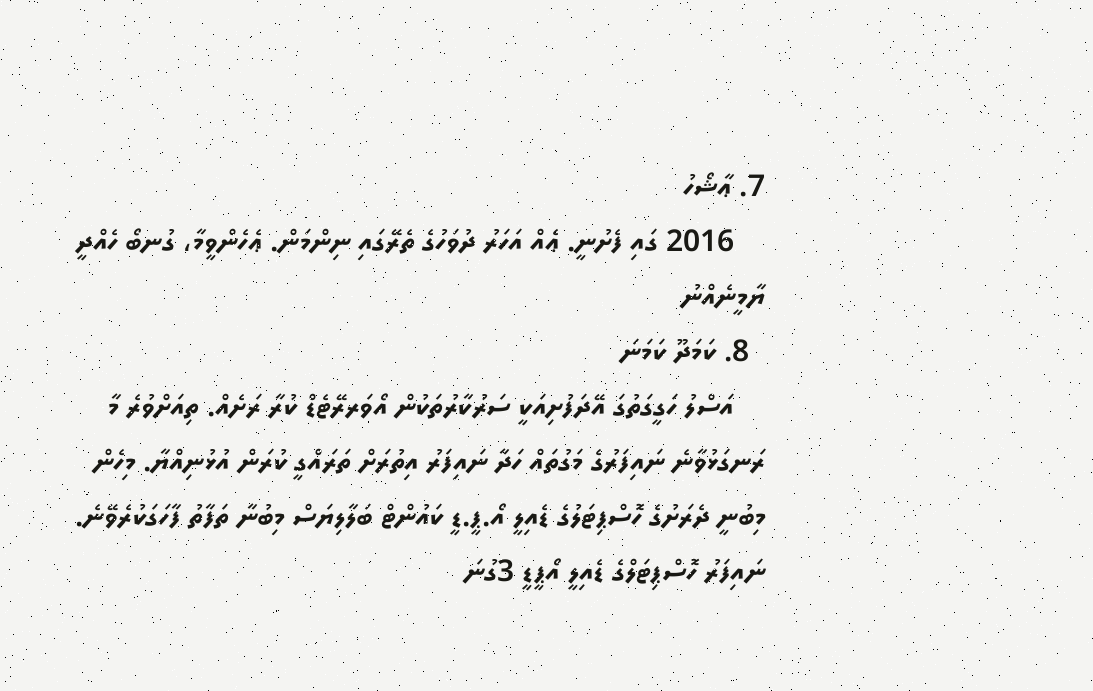7. ޢާޝޯހު
    2016 ގައި ފެށުނީ. ޢެއް އަހަރު ދުވަހުގެ ތެރޭގައި ނިންމަން. ޢެހެންވީމާ، ގުނބޯ ހެއްދީ ޔާމީނެއްނު
  8. ކަމަދޫ ކަމަނަ
    އަސްލު ހަގީގަތުގަ އޭދަފުށިއަކީ ސަރުކާރުތަކުން އޯވަރރޭޓެޑް ކުރާ ރަށެއް. ތިއަށްވުރެ މާ ރަނގަޅުވާނެ ނައިފަރުގެ މަގުތައް ހަދާ ނައިފަރު އިތުރަށް ތަރައްގީ ކުރަން އުޅުނިއްޔާ. މިހެން މިބުނީ ދެރަށުގެ ހޮސްޕިޓަލުގެ ޑެއިލީ އޯ.ޕީ.ޑީ ކައުންޓް ބަލާލިޔަސް މިބުނާ ތަފާތު ފާހަގަކުރެވޭނެ. ނައިފަރު ހޮސްޕިޓަލްގެ ޑެއިލީ އޯޕީޑީ 3ގުނަ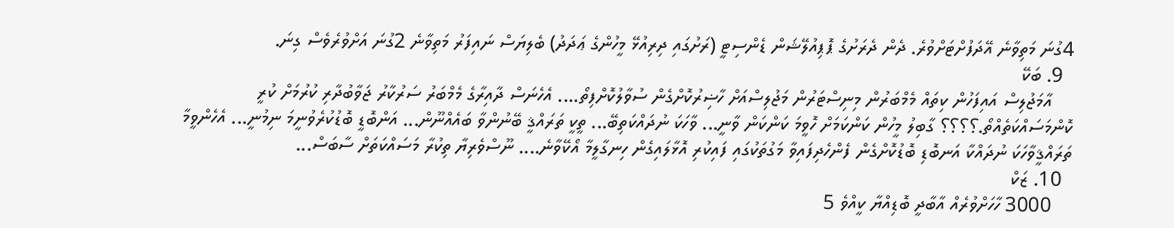4ގުނަ މަތިވާނެ އޭދަފުށްޓަށްވުރެ. ދެން ދެރަށުގެ ޕޮޕިއުލޭޝަން ޑެންސިޓީ (ރަށުގައި ދިރިއުޅޭ މީހުންގެ ޢަދަދު) ބެލިޔަސް ނައިފަރު މަތިވާނެ 2ގުނަ އަށްވުރެވެސް ގިނަ.
  9. ބަކޭ
    އާމަޖުލިސް އައިފަހުން ކިތައް މެމްބަރުން މިނިސްޓަރުން މަޖުލިސްއަށް ހާޟިރުކޮށްގެން ސުވާލުކޮށްފިތޯ.... އެހެނަސް ދާއިރާގެ މެމްބަރު ސަރުކާރު ޖަވާބުދާރި ކުރުމަށް ކުރީ ކޮންމަސައްކަތެއްތޯ.؟؟؟؟ ގާބިލު މީހުން ކަންކަމަށް ހޮވީމަ ކަންކަން ވާނީ... ވާހަކަ ނުދައްކަތިބޭ... ތީކީ ތަރައްޤީ ބޭނުންވާ ބައެއްނޫން... އަންބޮޑީ ބޮޑުކުރެވުނީމަ ނިމުނީ... އެހެންވީމާ ތަރައްޤީވާހަކަ ނުދައްކާ އަނބޮޑި ބޮޑުކޮށްގެން ފެންހެދިފައިވާ މަގުތަކުގައި ފައިކުރި އޮޅާލައިގެން ހިނގާލީމާ އޯކޭވާނެ.... ނޫސްވެރިޔާ ތިކުރާ މަސައްކަތަށް ސާބަސް...
  10. ޒަކް
    3000 ހާހަށްވުރެއް އާބާދީ ބޮޑިއްޔާ ކީއްވެ 5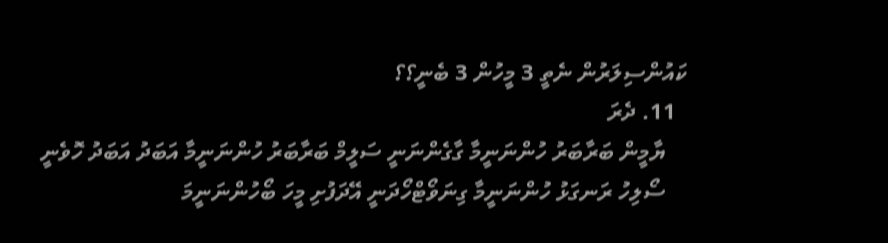ކައުންސިލަރުން ނެތީ 3 މީހުން 3 ބެނީ؟؟
  11. ދެރަ
    ޔާމީން ބަރާބަރު ހުންނަނީމާ ގާގެންނަނީ ސަލީމް ބަރާބަރު ހުންނަނީމާ އަބަދު އަބަދު ހޮވެނީ
    ސޯލިހު ރަނގަޅު ހުންނަނީމާ ގިނަވޯޓްހޯދަނީ އޭދަފުށި މީހަ ބޯހުންނަނީމަ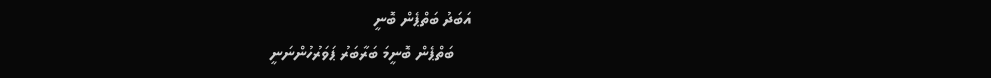އަބަދު ބަތްޕެން ބޮނީ
    ބަތްޕެން ބޮނީމަ ބަރާބަރު ޕަވަރުހުންނަނީ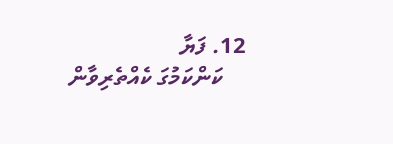12. ފަޔާ
    ކަންކަމުގަ ކެއްތެރިވާން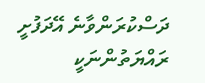ދަސްކުރަންވާނެ އޭދަފުށީ ރައްޔަތުންނަކީ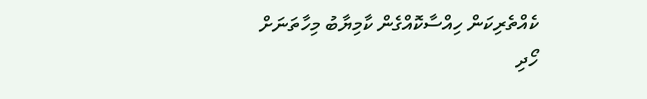ކެއްތެރިކަން ހިއްސާކޮއްގެން ކާމިޔާބު މިހާތަނަށް ހޯދި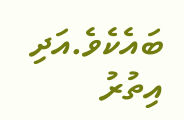ބައެކެވެ.އަދި އިތުރު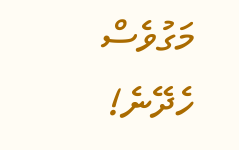މަގުވެސް ހެދޭނެ!